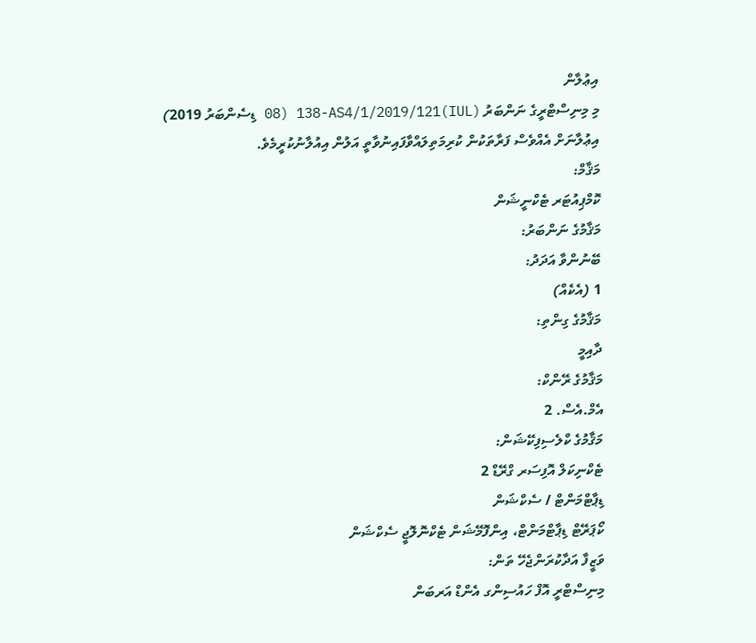އިޢުލާން
މި މިނިސްޓްރީގެ ނަންބަރު (IUL)138-AS4/1/2019/121 (08 ޑިސެންބަރު 2019) އިޢުލާނަށް އެއްވެސް ފަރާތަކުން ކުރިމަތިލައްވާފައިނުވާތީ އަލުން އިއުލާނުކުރީމެވެ.
މަޤާމް:
ކޮމްޕިއުޓަރ ޓެކްނީޝަން
މަޤާމުގެ ނަންބަރު:
ބޭނުންވާ އަދަދު:
1 (އެކެއް)
މަޤާމުގެ ގިންތި:
ދާއިމީ
މަޤާމުގެ ރޭންކް:
އެމް.އެސް. 2
މަޤާމުގެ ކްލެސިފިކޭޝަން:
ޓެކްނިކަލް އޮފިސަރ ގްރޭޑް 2
ޑިޕާޓްމަންޓް / ސެކްޝަން
ކޯޕަރޭޓް ޑިޕާޓްމަންޓް، އިންފޮމޭޝަން ޓެކްނޮލޮޖީ ސެކްޝަން
ވަޒީފާ އަދާކުރަންޖެހޭ ތަން:
މިނިސްޓްރީ އޮފް ހައުސިންގ އެންޑް އަރބަން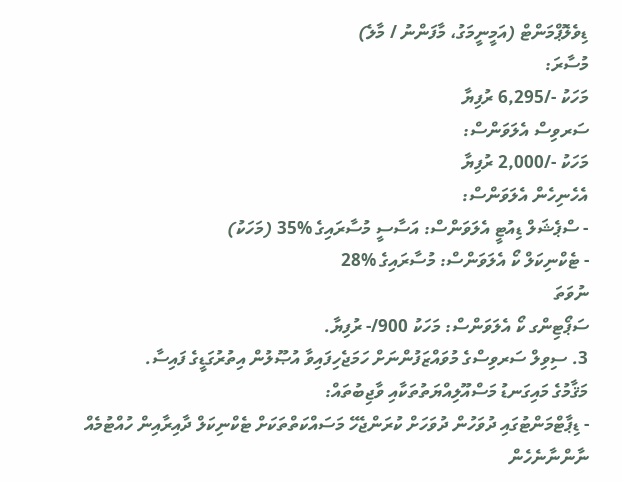ޑިވެލޮޕްމަންޓް (އަމީނީމަގު، މާފަންނު / މާލެ)
މުސާރަ:
މަހަކު -/6,295 ރުފިޔާ
ސަރވިސް އެލަވަންސް:
މަހަކު -/2,000 ރުފިޔާ
އެހެނިހެން އެލަވަންސް:
- ސްޕެޝަލް ޑިއުޓީ އެލަވަންސް: އަސާސީ މުސާރައިގެ %35 (މަހަކު)
- ޓެކްނިކަލް ކޯ އެލަވަންސް: މުސާރައިގެ %28
ނުވަތަ
ސަޕޯޓިންގ ކޯ އެލަވަންސް: މަހަކު 900/- ރުފިޔާ.
3. ސިވިލް ސަރވިސްގެ މުވައްޒަފުންނަށް ހަމަޖެހިފައިވާ އުޞޫލުން އިތުރުގަޑީގެ ފައިސާ.
މަޤާމުގެ މައިގަނޑު މަސްއޫލިއްޔަތުތަކާއި ވާޖިބުތައް:
- ޑިޕާޓްމަންޓުގައި ދުވަހުން ދުވަހަށް ކުރަންޖެހޭ މަސައްކަތްތަކަށް ޓެކްނިކަލް ދާއިރާއިން ހުއްޓުމެއް ނާންނާނެހެން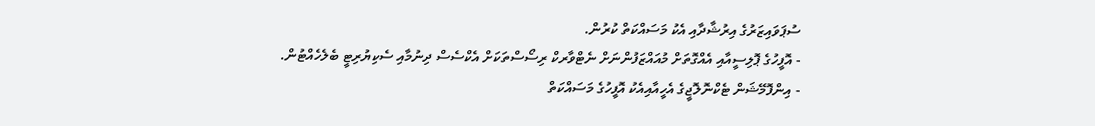ސުޕަވައިޒަރުގެ އިރުޝާދާއި އެކު މަސައްކަތް ކުރުން.
- އޮފީހުގެ ޕޮލިސީއާއި އެއްގޮތަށް މުއައްޒަފުންނަށް ނެޓްވާރކް ރިސޯސްތަކަށް އެކްސެސް ދިނުމާއި ސެކިޔުރިޓީ ބެލެހެއްޓުން.
- އިންފޮމޭޝަން ޓެކްނޮލޮޖީގެ އެހީއާއިއެކު އޮފީހުގެ މަސައްކަތް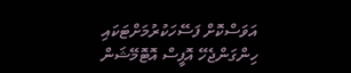އަވަސްކޮށް ފަސޭހަކުރުމަށްޓަކައި ހިންގަންޖެހޭ އޮފީސް އޮޓޮމޭޝަން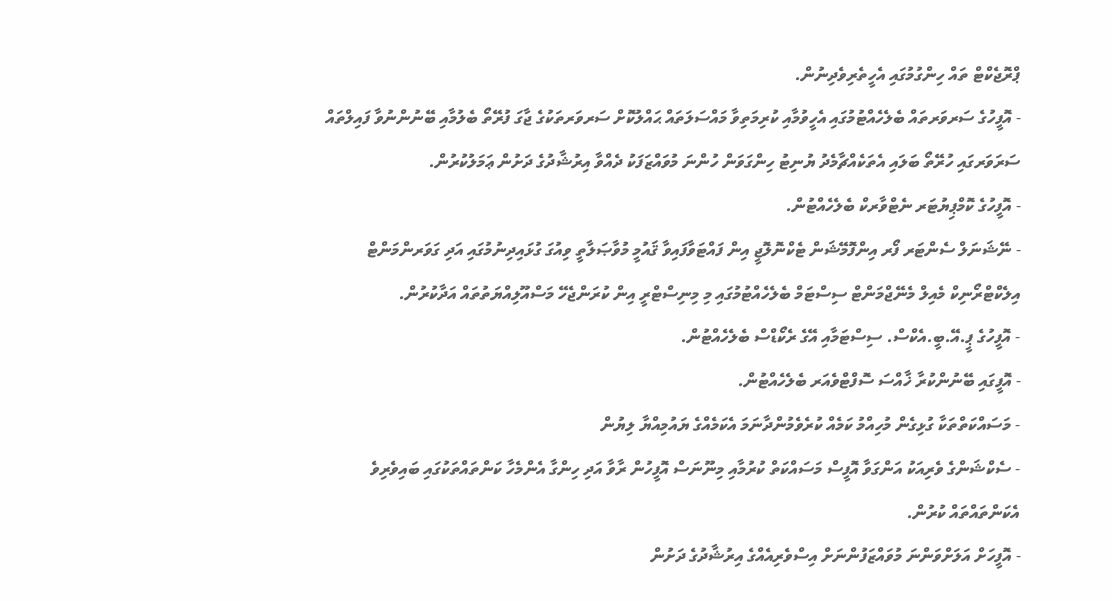ޕްރޮޖެކްޓް ތައް ހިންގުމުގައި އެހީތެރިވެދިނުން.
- އޮފީހުގެ ސަރވަރތައް ބެލެހެއްޓުމުގައި އެހީވުމާއި ކުރިމަތިވާ މައްސަލަތައް ޙައްލުކޮށް ސަރވަރތަކުގެ ޖާގަ ފުރޭތޯ ބެލުމާއި ބޭނުންނުވާ ފައިލްތައް ސަރަވަރގައި ހުރޭތޯ ބަލައި އެތަކެއްޗާމެދު ޔުނިޓު ހިންގަވަން ހުންނަ މުވައްޒަފަކު ދެއްވާ އިރުޝާދުގެ ދަށުން ޢަމަލުކުރުން.
- އޮފީހުގެ ކޮމްޕިޔުޓަރ ނެޓްވާރކް ބެލެހެއްޓުން.
- ނޭޝަނަލް ސެންޓަރ ފޯރ އިންފޮމޭޝަން ޓެކްނޮލޮޖީ އިން ފައްޓަވާފައިވާ ޤައުމީ މުވާޞަލާތީ ވިއުގަ ގުޅައިދިނުމުގައި އަދި ގަވަރންމަންޓް އިލެކްޓްރޯނިކް މެއިލް މެނޭޖްމަންޓް ސިސްޓަމް ބެލެހެއްޓުމުގައި މި މިނިސްޓްރީ އިން ކުރަންޖެހޭ މަސްއޫލިއްޔަތުތައް އަދާކުރުން.
- އޮފީހުގެ ޕީ.އޭ.ބީ.އެކްސް. ސިސްޓަމާއި އޭގެ ރެކޯޑްސް ބެލެހެއްޓުން.
- އޮފީގައި ބޭނުންކުރާ ޚާއްސަ ސޮފްޓްވެއަރ ބެލެހެއްޓުން.
- މަސައްކަތްތަކާ ގުޅިގެން މުހިއްމު ކަމެއް ކުރެވެމުންދާނަމަ އެކަމެއްގެ ޔައުމިއްޔާ ލިޔުން
- ސެކްޝަންގެ ވެރިއަކު އަންގަވާ އޮފީސް މަސައްކަތް ކުރުމާއި މިނޫނަސް އޮފީހުން ރާވާ އަދި ހިންގާ އެންމެހާ ކަންތައްތަކުގައި ބައިވެރިވެ އެކަންތައްތައް ކުރުން.
- އޮފީހަށް އަލަށްވަންނަ މުވައްޒަފުންނަށް އިސްވެރިއެއްގެ އިރުޝާދުގެ ދަށުން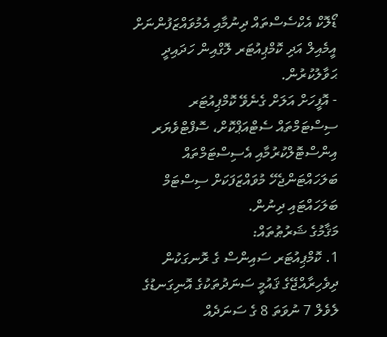ޑޯލޮކް އެކްސެސްތައް ދިނުމާއި އެމުވައްޒަފުންނަށް އީމެއިލް އަދި ކޮމްޕިއުޓަރ ލޮގްއިން ހަދައިދީ ޙަވާލުކުރުން.
- އޮފީހަށް އަލަށް ގެނެވޭ ކޮމްޕިއުޓަރ ސިސްޓަމްތައް ސެޓްއަޕްކޮށް، ސޮފްޓްވެޔަރ އިންސްޓޮލްކުރުމާއި އެސިސްޓަމްތައް ބަލަހައްޓަންޖެހޭ މުވައްޒަފަކަށް ސިސްޓަމް ބަލަހައްޓައި ދިނުން.
މަޤާމުގެ ޝަރުޠުތައް:
1. ކޮމްޕިއުޓަރ ސައިންސް ގެ ރޮނގަކުން ދިވެހިރާއްޖޭގެ ޤައުމީ ސަނަދުތަކުގެ އޮނިގަނޑުގެ ލެވެލް 7 ނުވަތަ 8 ގެ ސަނަދެއް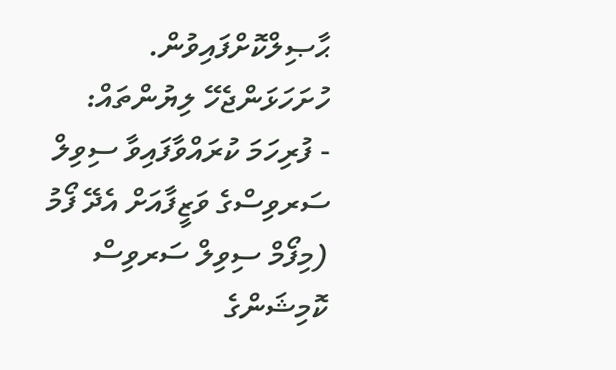ޙާޞިލްކޮށްފައިވުން.
ހުށަހަޅަންޖެހޭ ލިޔުންތައް:
- ފުރިހަމަ ކުރައްވާފައިވާ ސިވިލް ސަރވިސްގެ ވަޒީފާއަށް އެދޭ ފޯމު (މިފޯމް ސިވިލް ސަރވިސް ކޮމިޝަންގެ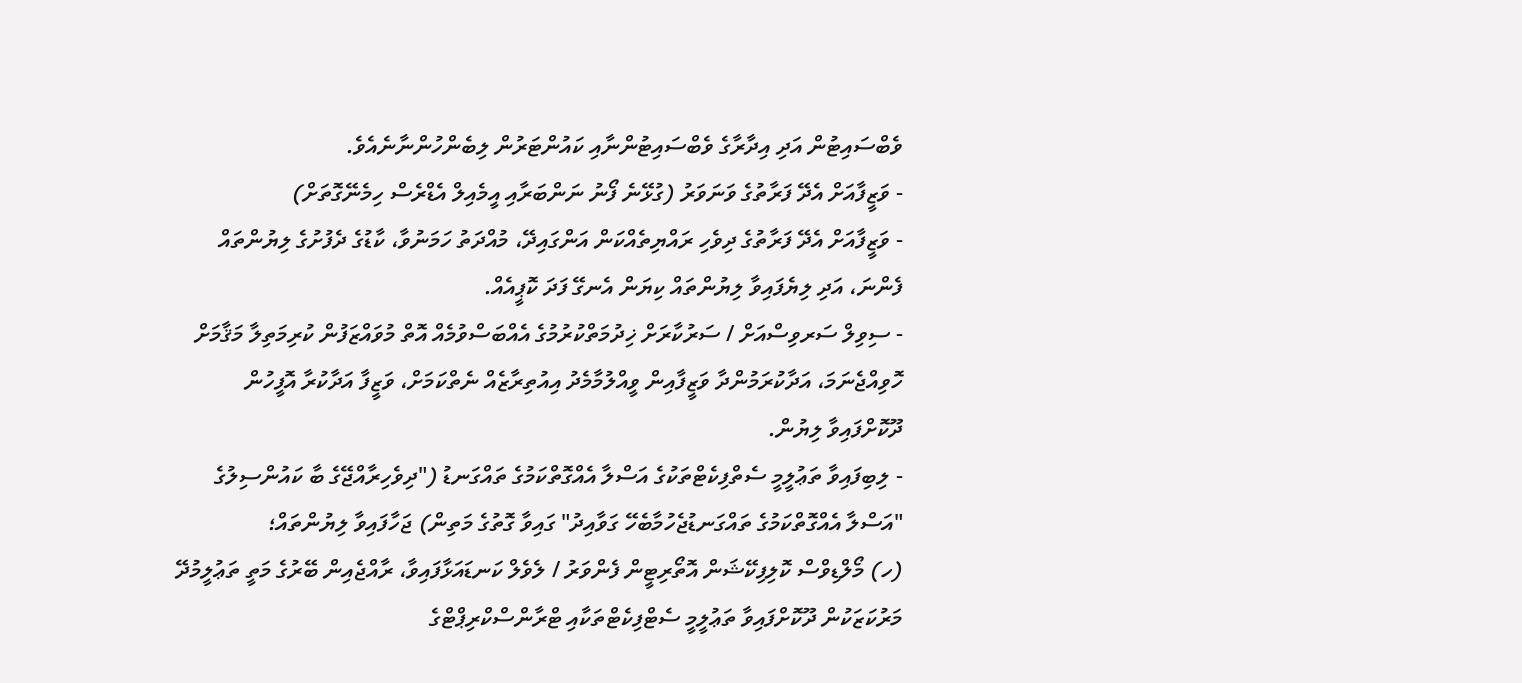ވެބްސައިޓުން އަދި އިދާރާގެ ވެބްސައިޓުންނާއި ކައުންޓަރުން ލިބެންހުންނާނެއެވެ.
- ވަޒީފާއަށް އެދޭ ފަރާތުގެ ވަނަވަރު (ގުޅޭނެ ފޯނު ނަންބަރާއި އީމެއިލް އެޑްރެސް ހިމެނޭގޮތަށް)
- ވަޒީފާއަށް އެދޭ ފަރާތުގެ ދިވެހި ރައްޔިތެއްކަން އަންގައިދޭ، މުއްދަތު ހަމަނުވާ، ކާޑުގެ ދެފުށުގެ ލިޔުންތައް ފެންނަ، އަދި ލިޔެފައިވާ ލިޔުންތައް ކިޔަން އެނގޭ ފަދަ ކޮޕީއެއް.
- ސިވިލް ސަރވިސްއަށް / ސަރުކާރަށް ޚިދުމަތްކުރުމުގެ އެއްބަސްވުމެއް އޮތް މުވައްޒަފުން ކުރިމަތިލާ މަޤާމަށް ހޮވިއްޖެނަމަ، އަދާކުރަމުންދާ ވަޒީފާއިން ވީއްލުމާމެދު އިއުތިރާޒެއް ނެތްކަމަށް، ވަޒީފާ އަދާކުރާ އޮފީހުން ދޫކޮށްފައިވާ ލިޔުން.
- ލިބިފައިވާ ތަޢުލީމީ ސެތްފިކެޓްތަކުގެ އަސްލާ އެއްގޮތްކަމުގެ ތައްގަނޑު ("ދިވެހިރާއްޖޭގެ ބާ ކައުންސިލުގެ "އަސްލާ އެއްގޮތްކަމުގެ ތައްގަނޑުޖެހުމާބެހޭ ގަވާއިދު" ގައިވާ ގޮތުގެ މަތިން) ޖަހާފައިވާ ލިޔުންތައް؛
(ހ) މޯލްޑިވްސް ކޮލިފިކޭޝަން އޮތޯރިޓީން ފެންވަރު / ލެވެލް ކަނޑައަޅާފައިވާ، ރާއްޖެއިން ބޭރުގެ މަތީ ތަޢުލީމުދޭ މަރުކަޒަކުން ދޫކޮށްފައިވާ ތަޢުލީމީ ސެޓްފިކެޓްތަކާއި ޓްރާންސްކްރިޕްޓްގެ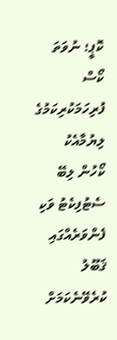ކޮޕީ؛ ނުވަތަ ކޯސް ފުރިހަމަކުރިކަމުގެ ލިޔުމާއެކު ކޯހުން ލިބޭ ސެޓުފިކެޓު ވަކި ފެންވަރެއްގައި ޤަބޫލު ކުރެވޭނެކަމަށް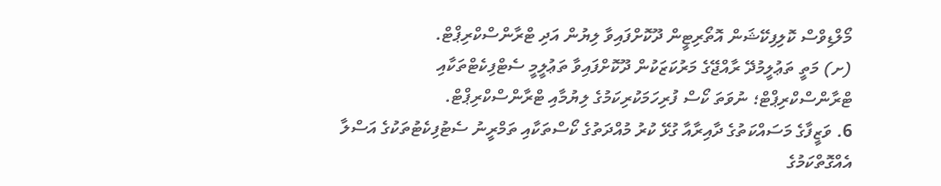މޯލްޑިވްސް ކޮލިފިކޭޝަން އޮތޯރިޓީން ދޫކޮށްފައިވާ ލިޔުން އަދި ޓްރާންސްކްރިޕްޓް.
(ށ) މަތީ ތަޢުލީމުދޭ ރާއްޖޭގެ މަރުކަޒަކުން ދޫކޮށްފައިވާ ތަޢުލީމީ ސެޓްފިކެޓްތަކާއި ޓްރާންސްކްރިޕްޓް؛ ނުވަތަ ކޯސް ފުރިހަމަކުރިކަމުގެ ލިޔުމާއި ޓްރާންސްކްރިޕްޓް.
6. ވަޒީފާގެ މަސައްކަތުގެ ދާއިރާއާ ގުޅޭ ކުރު މުއްދަތުގެ ކޯސްތަކާއި ތަމްރީނު ސެޓުފިކެޓުތަކުގެ އަސްލާ އެއްގޮތްކަމުގެ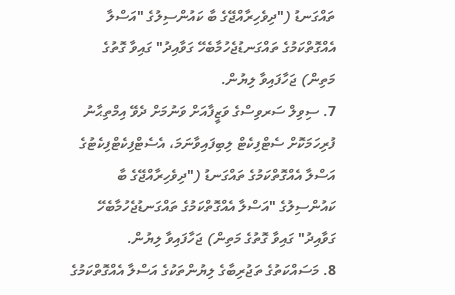ތައްގަނޑު ("ދިވެހިރާއްޖޭގެ ބާ ކައުންސިލުގެ "އަސްލާ އެއްގޮތްކަމުގެ ތައްގަނޑުޖެހުމާބެހޭ ގަވާއިދު" ގައިވާ ގޮތުގެ މަތިން) ޖަހާފައިވާ ލިޔުން.
7. ސިވިލް ސަރވިސްގެ ވަޒީފާއަށް ވަނުމަށް ދެވޭ އިމްތިޙާނު ފުރިހަމަކޮށް ސެޓްފިކެޓް ލިބިފައިވާނަމަ، އެސެޓްފިކެޓްފިކެޓުގެ އަސްލާ އެއްގޮތްކަމުގެ ތައްގަނޑު ("ދިވެހިރާއްޖޭގެ ބާ ކައުންސިލުގެ "އަސްލާ އެއްގޮތްކަމުގެ ތައްގަނޑުޖެހުމާބެހޭ ގަވާއިދު" ގައިވާ ގޮތުގެ މަތިން) ޖަހާފައިވާ ލިޔުން.
8. މަސައްކަތުގެ ތަޖުރިބާގެ ލިޔުންތަކުގެ އަސްލާ އެއްގޮތްކަމުގެ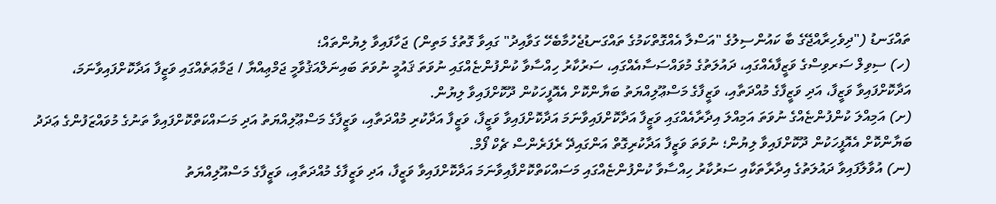ތައްގަނޑު ("ދިވެހިރާއްޖޭގެ ބާ ކައުންސިލުގެ "އަސްލާ އެއްގޮތްކަމުގެ ތައްގަނޑުޖެހުމާބެހޭ ގަވާއިދު" ގައިވާ ގޮތުގެ މަތިން) ޖަހާފައިވާ ލިޔުންތައް؛
(ހ) ސިވިލް ސަރވިސްގެ ވަޒީފާއެއްގައި، ދައުލަތުގެ މުވައްސަސާއެއްގައި، ސަރުކާރު ހިއްސާވާ ކުންފުންޏެއްގައި ނުވަތަ ޤައުމީ ނުވަތަ ބައިނަލްއަޤުވާމީ ޖަމްޢިއްޔާ / ޖަމާޢަތެއްގައި ވަޒީފާ އަދާކޮށްފައިވާނަމަ، އަދާކޮށްފައިވާ ވަޒީފާ، އަދި ވަޒީފާގެ މުއްދަތާއި، ވަޒީފާގެ މަސްޢޫލިއްޔަތު ބަޔާންކޮށް އެއޮފީހަކުން ދޫކޮށްފައިވާ ލިޔުން.
(ށ) އަމިއްލަ ކުންފުންޏެއްގެ ނުވަތަ އަމިއްލަ އިދާރާއެއްގައި ވަޒީފާ އަދާކޮށްފައިވާނަމަ އަދާކޮށްފައިވާ ވަޒީފާ، ވަޒީފާ އަދާކުރި މުއްދަތާއި، ވަޒީފާގެ މަސްޢޫލިއްޔަތު އަދި މަސައްކަތްކޮށްފައިވާ ތަނުގެ މުވައްޒަފުންގެ ޢަދަދު ބަޔާންކޮށް އެއޮފީހަކުން ދޫކޮށްފައިވާ ލިޔުން؛ ނުވަތަ ވަޒީފާ އަދާކުރިގޮތް އަންގައިދޭ ރެފަރެންސް ޗެކް ފޯމް.
(ނ) އުވާލާފައިވާ ދައުލަތުގެ އިދާރާތަކާއި ސަރުކާރު ހިއްސާވާ ކުންފުންޏެއްގައި މަސައްކަތްކޮށްފާއިވާނަމަ އަދާކޮށްފައިވާ ވަޒީފާ، އަދި ވަޒީފާގެ މުއްދަތާއި، ވަޒީފާގެ މަސްއޫލިއްޔަތު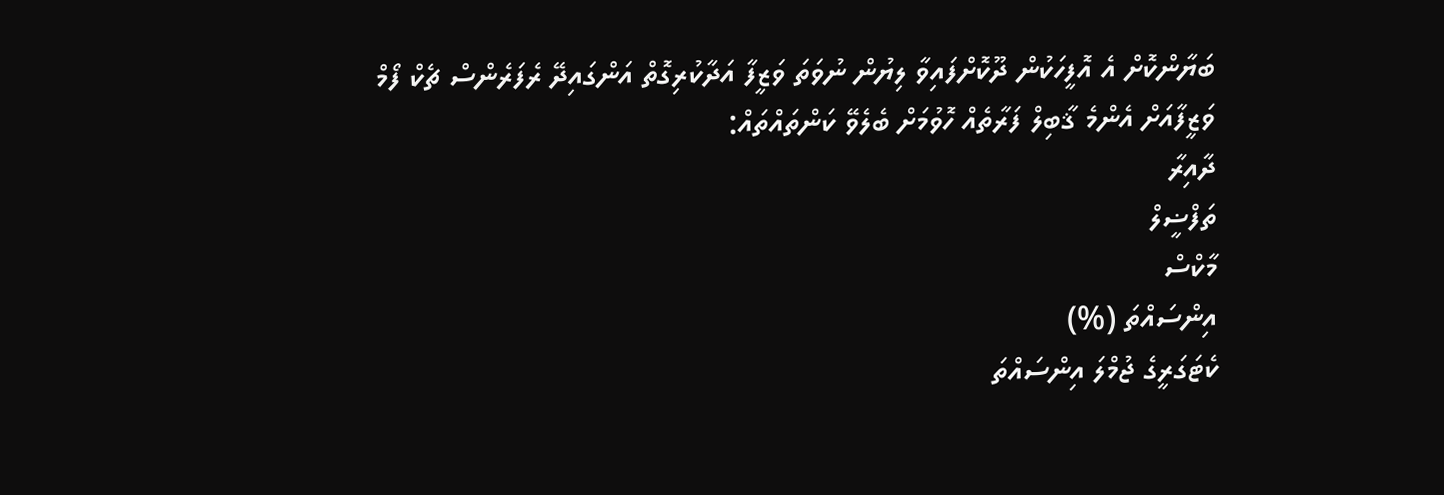ބަޔާންކޮށް އެ އޮފީހަކުން ދޫކޮށްފައިވާ ލިޔުން ނުވަތަ ވަޒީފާ އަދާކުރިގޮތް އަންގައިދޭ ރެފަރެންސް ޗެކް ފޯމް
ވަޒީފާއަށް އެންމެ ޤާބިލް ފަރާތެއް ހޮވުމަށް ބެލެވޭ ކަންތައްތައް:
ދާއިރާ
ތަފްޟީލް
މާކްސް
އިންސައްތަ (%)
ކެޓަގަރީގެ ޖުމްލަ އިންސައްތަ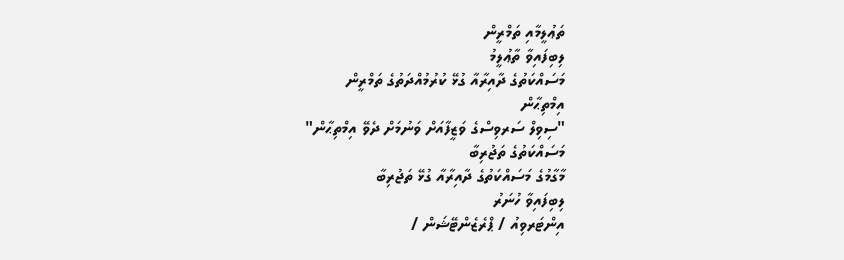ތަޢުލީމާއި ތަމްރީން
ލިބިފައިވާ ތާޢުލީމު
މަސައްކަތުގެ ދާއިރާއާ ގުޅޭ ކުރުމުއްދަތުގެ ތަމްރީން
އިމްތިޙާން
"ސިވިލް ސަރވިސްގެ ވަޒީފާއަށް ވަނުމަށް ދެވޭ އިމްތިޙާން"
މަސައްކަތުގެ ތަޖުރިބާ
މާގާމުގެ މަސައްކަތުގެ ދާއިރާއާ ގުޅޭ ތަޖުރިބާ
ލިބިފައިވާ ހުނަރު
އިންޓަރވިއު / ޕްރެޒެންޓޭޝަން /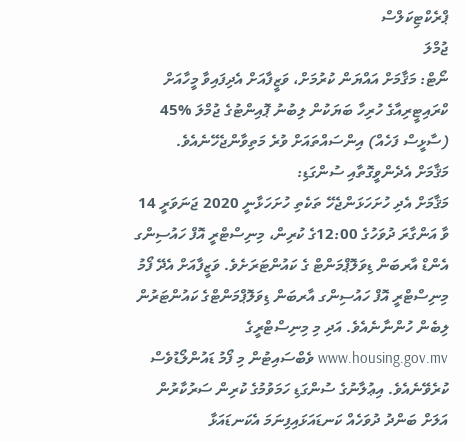ޕްރެކްޓިކަލްސް
ޖުމްލަ
ނޯޓް: މަޤާމަށް އައްޔަން ކުރުމަށް، ވަޒީފާއަށް އެދިފައިވާ މީހާއަށް ކްރައިޓީރިއާގެ ހުރިހާ ބަޔަކުން ލިބުނު ޕޮއިންޓުގެ ޖުމްލަ %45 (ސާޅީސް ފަހެއް) އިންސައްތައަށް ވުރެ މަތިވާންޖެހޭނެއެވެ.
މަޤާމަށް އެދެންވީގޮތާއި ސުންގަޑި:
މަޤާމަށް އެދި ހުށަހަޅަންޖެހޭ ތަކެތި ހުށަހަޅާނީ 2020 ޖަނަވަރީ 14 ވާ އަންގާރަ ދުވަހުގެ 12:00ގެ ކުރިން، މިނިސްޓްރީ އޮފް ހައުސިންގ އެންޑް އާރބަން ޑިވަލޮޕްމަންޓް ގެ ކައުންޓަރަށެވެ. ވަޒީފާއަށް އެދޭ ފޯމު މިނިސްޓްރީ އޮފް ހައުސިންގ އާރބަން ޑިވަލޮޕްމަންޓްގެ ކައުންޓަރުން ލިބެން ހުންނާނެއެވެ. އަދި މި މިނިސްޓްރީގެ www.housing.gov.mv ވެބްސައިޓުން މި ފޯމު ޑައުންލޯޑުވެސް ކުރެވޭނެއެވެ. އިޢުލާނުގެ ސުންގަޑި ހަމަވުމުގެ ކުރިން ސަރުކާރުން އަލަށް ބަންދު ދުވަހެއް ކަނޑައަޅައިފިނަމަ އެކަނޑައަޅާ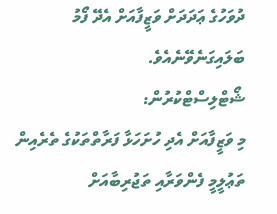ދުވަހުގެ ޢަދަދަށް ވަޒީފާއަށް އެދޭ ފޯމު ބަލައިގަނެވޭނެއެވެ.
ޝޯޓްލިސްޓްކުރުން:
މި ވަޒީފާއަށް އެދި ހުށަހަޅާ ފަރާތްތަކުގެ ތެރެއިން ތަޢުލީމީ ފެންވަރާއި ތަޖުރިބާއަށް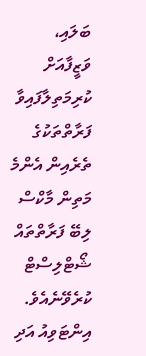ބަލައި، ވަޒީފާއަށް ކުރިމަތިލާފައިވާ ފަރާތްތަކުގެ ތެރެއިން އެންމެ މަތިން މާކްސް ލިބޭ ފަރާތްތައް ޝޯޓްލިސްޓް ކުރެވޭނެއެވެ.
އިންޓަވިއު އަދި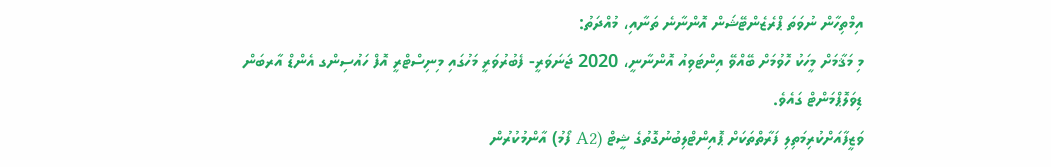އިމްތިހާން ނުވަތަ ޕްރެޒެންޓޭޝަން އޮންނާނެ ތަނާއި، މުއްދަތު:
މި މަޤާމަށް މީހަކު ހޮވުމަށް ބޭއްވޭ އިންޓަވިއު އޮންނާނީ، 2020 ޖަނަވަރީ- ފެބުރުވަރީ މަހުގައި މިނިސްޓްރީ އޮފް ހައުސިންގ އެންޑް އާރބަން ޑިވަލޮޕްމަންޓް ގައެވެ.
ވަޒީފާއަށްކުރިމަތިލި ފަރާތްތަކަށް ޕޮއިންޓްލިބުނުގޮތުގެ ޝީޓް (A2 ފޯމު) އާންމުކުރުން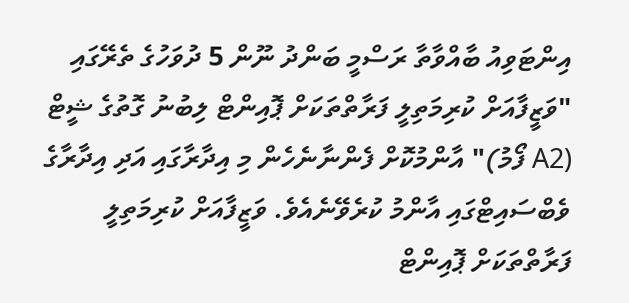އިންޓަވިއު ބާއްވާތާ ރަސްމީ ބަންދު ނޫން 5 ދުވަހުގެ ތެރޭގައި "ވަޒީފާއަށް ކުރިމަތިލީ ފަރާތްތަކަށް ޕޮއިންޓް ލިބުނު ގޮތުގެ ޝީޓް (A2 ފޯމު)" އާންމުކޮށް ފެންނާނެހެން މި އިދާރާގައި އަދި އިދާރާގެ ވެބްސައިޓްގައި އާންމު ކުރެވޭނެއެވެ. ވަޒީފާއަށް ކުރިމަތިލީ ފަރާތްތަކަށް ޕޮއިންޓް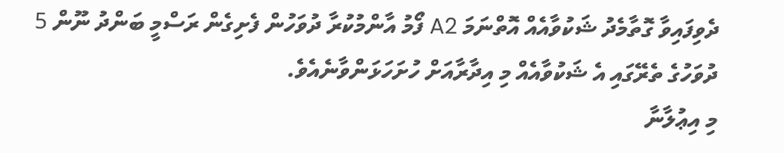ދެވިފައިވާ ގޮތާމެދު ޝަކުވާއެއް އޮތްނަމަ A2 ފޯމު އާންމުކުރާ ދުވަހުން ފެށިގެން ރަސްމީ ބަންދު ނޫން 5 ދުވަހުގެ ތެރޭގައި އެ ޝަކުވާއެއް މި އިދާރާއަށް ހުށަހަޅަންވާނެއެވެ.
މި އިޢުލާނާ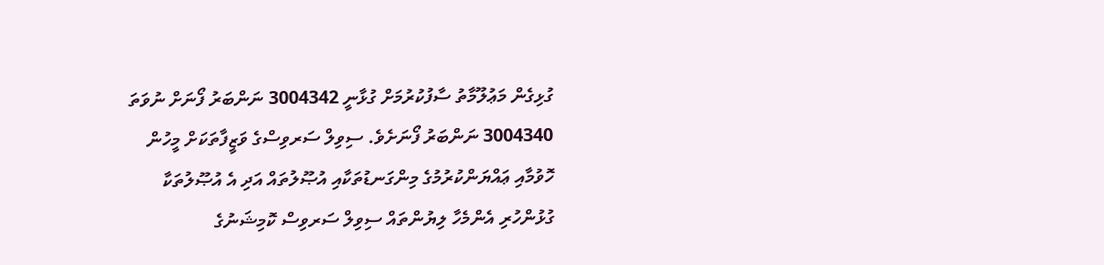ގުޅިގެން މަޢުލޫމާތު ސާފުކުރުމަށް ގުޅާނީ 3004342 ނަންބަރު ފޯނަށް ނުވަތަ 3004340 ނަންބަރު ފޯނަށެވެ. ސިވިލް ސަރވިސްގެ ވަޒީފާތަކަށް މީހުން ހޮވުމާއި ޢައްޔަންކުރުމުގެ މިންގަނޑުތަކާއި އުޞޫލުތައް އަދި އެ އުޞޫލުތަކާ ގުޅުންހުރި އެންމެހާ ލިޔުންތައް ސިވިލް ސަރވިސް ކޮމިޝަނުގެ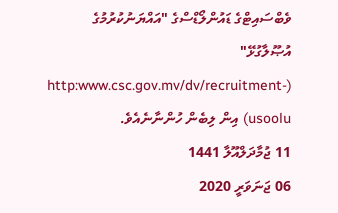ވެބްސައިޓްގެ ޑައުންލޯޑްސްގެ "އައްޔަނުކުރުމުގެ އުޞޫލާގުޅޭ" (http:www.csc.gov.mv/dv/recruitment-usoolu) އިން ލިބެން ހުންނާނެއެވެ.
11 ޖުމާދަލްއޫލާ 1441
06 ޖަނަވަރީ 2020